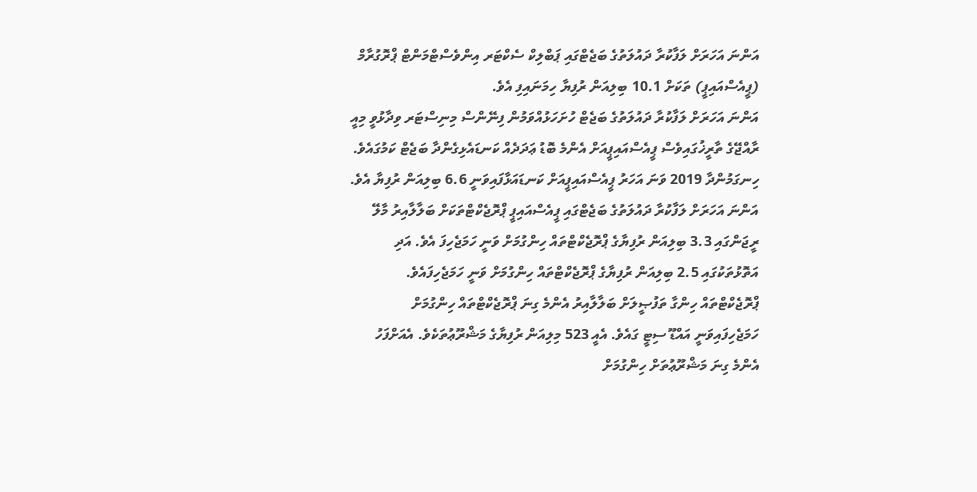އަންނަ އަހަރަށް ލަފާކުރާ ދައުލަތުގެ ބަޖެޓްގައި ޕަބްލިކް ސެކްޓަރ އިންވެސްޓްމަންޓް ޕްރޮގުރާމް (ޕީއެސްއައިޕީ) ތަކަށް 10.1 ބިލިއަން ރުފިޔާ ހިމަނައިފި އެވެ.
އަންނަ އަހަރަށް ލަފާކުރާ ދައުލަތުގެ ބަޖެޓް ހުށަހަޅުއްވަމުން ފިނޭންސް މިނިސްޓަރ ވިދާޅުވީ މިއީ ރާއްޖޭގެ ތާރީޚުގައިވެސް ޕީއެސްއައިޕީއަށް އެންމެ ބޮޑު ޢަދަދެއް ކަނޑައެޅިގެންދާ ބަޖެޓް ކަމުގައެވެ. ހިނގަމުންދާ 2019 ވަނަ އަހަރު ޕީއެސްއައިޕީއަށް ކަނޑައަޅާފައިވަނީ 6.6 ބިލިއަން ރުފިޔާ އެވެ.
އަންނަ އަހަރަށް ލަފާކުރާ ދައުލަތުގެ ބަޖެޓްގައި ޕީއެސްއައިޕީ ޕްރޮޖެކްޓްތަކަށް ބަލާލާއިރު މާލޭ ރީޖަންގައި 3.3 ބިލިއަން ރުފިޔާގެ ޕްރޮޖެކްޓްތައް ހިންގުމަށް ވަނީ ހަމަޖެހިފަ އެވެ. އަދި އަތޮޅުތަކުގައި 2.5 ބިލިއަން ރުފިޔާގެ ޕްރޮޖެކްޓްތައް ހިންގުމަށް ވަނީ ހަމަޖެހިފައެވެ.
ޕްރޮޖެކްޓްތައް ހިންގާ ތަފުޞީލަށް ބަލާލާއިރު އެންމެ ގިނަ ޕްރޮޖެކްޓްތައް ހިންގުމަށް ހަމަޖެހިފައިވަނީ އައްޑޫ ސިޓީ ގައެވެ. އެއީ 523 މިލިއަން ރުފިޔާގެ މަޝްރޫޢުތަކެވެ. އެއަށްފަހު އެންމެ ގިނަ މަޝްރޫޢުތަށް ހިންގުމަށް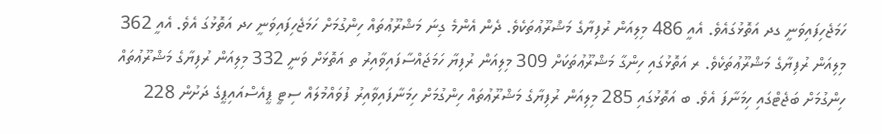ހަމަޖެހިފައިވަނީ ގދ އަތޮޅުގައެވެ. އެއީ 486 މިލިއަން ރުފިޔާގެ މަޝްރޫޢުތަކެވެ. ދެން އެންމެ ގިނަ މަޝްރޫޢުތައް ހިންގުމަށް ހަމަޖެހިފައިވަނީ ހދ އަތޮޅުގަ އެވެ. އެއީ 362 މިލިއަން ރުފިޔާގެ މަޝްރޫޢުތަކެވެ. ރ އަތޮޅުގައި ހިންގާ މަޝްރޫޢުތަކަށް 309 މިލިއަން ރުފިޔާ ހަމަޖައްސާފައިވާއިރު ތ އަތޮޅަށް ވަނީ 332 މިލިއަން ރުފިޔާގެ މަޝްރޫޢުތައް ހިންގުމަށް ބަޖެޓްގައި ހިމަނާފަ އެވެ. ބ އަތޮޅުގައި 285 މިލިއަން ރުފިޔާގެ މަޝްރޫޢުތައް ހިންގުމަށް ހިމަނާފައިވާއިރު ފުވައްމުލައް ސިޓީ ޕީއެސްއައިޕީގެ ދަށުން 228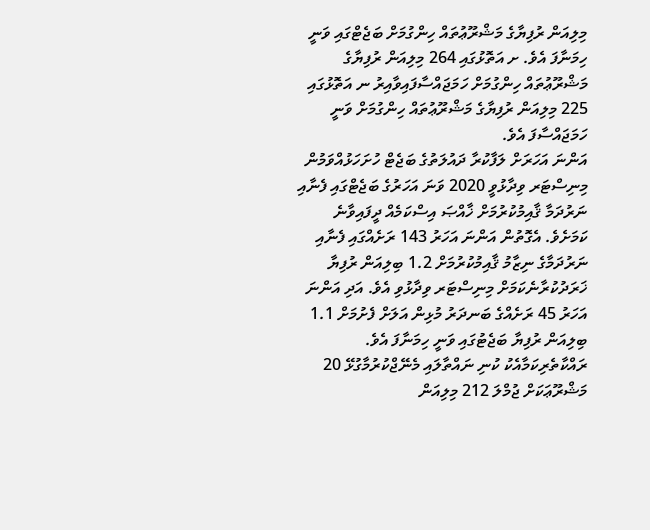މިލިއަން ރުފިޔާގެ މަޝްރޫޢުތައް ހިންގުމަށް ބަޖެޓްގައި ވަނީ ހިމަނާފަ އެވެ. ށ އަތޮޅުގައި 264 މިލިއަން ރުފިޔާގެ މަޝްރޫޢުތައް ހިންގުމަށް ހަމަޖައްސާފައިވާއިރު ނ އަތޮޅުގައި 225 މިލިއަން ރުފިޔާގެ މަޝްރޫޢުތައް ހިންގުމަށް ވަނީ ހަމަޖައްސާފަ އެވެ.
އަންނަ އަހަރަށް ލަފާކުރާ ދައުލަތުގެ ބަޖެޓް ހުށަހަޅުއްވަމުން މިނިސްޓަރ ވިދާޅުވީ 2020 ވަނަ އަހަރުގެ ބަޖެޓްގައި ފެނާއި ނަރުދަމާ ޤާއިމުކުރުމަށް ޚާއްޞަ އިސްކަމެއް ދީފައިވާނެ ކަމަށެވެ. އެގޮތުން އަންނަ އަހަރު 143 ރަށެއްގައި ފެނާއި ނަރުދަމާގެ ނިޒާމު ޤާއިމުކުރުމަށް 1.2 ބިލިއަން ރުފިޔާ ޚަރަދުކުރާނެކަމަށް މިނިސްޓަރ ވިދާޅުވި އެވެ. އަދި އަންނަ އަހަރު 45 ރަށެއްގެ ބަނދަރު މުޅިން އަލަށް ފެށުމަށް 1.1 ބިލިއަން ރުފިޔާ ބަޖެޓުގައި ވަނީ ހިމަނާފަ އެވެ. ރައްކާތެރިކަމާއެކު ކުނި ނައްތާލައި މެނޭޖްކުރުމާގުޅޭ 20 މަޝްރޫޢަކަށް ޖުމްލަ 212 މިލިއަން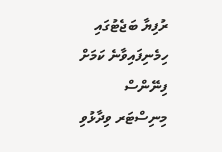ރުފިޔާ ބަޖެޓުގައި ހިމެނިފައިވާނެ ކަމަށް ފިނޭންސް މިނިސްޓަރ ވިދާޅުވި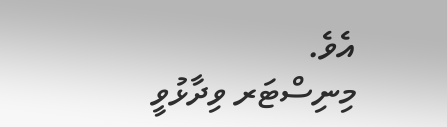އެވެ.
މިނިސްޓަރ ވިދާޅުވީ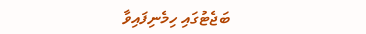ބަޖެޓުގައި ހިމެނިފައިވާ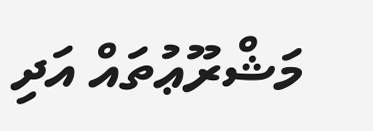މަޝްރޫޢުތައް އަދި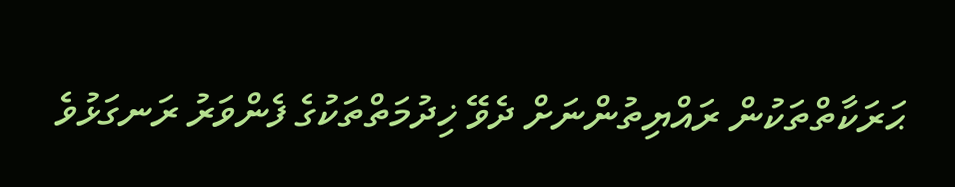ޙަރަކާތްތަކުން ރައްޔިތުންނަށް ދެވޭ ޚިދުމަތްތަކުގެ ފެންވަރު ރަނގަޅުވެ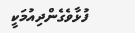ފުޅާވެގެންދިއުމަކީ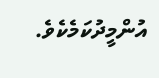އުންމީދުކަމެކެވެ.